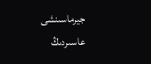جيرماسىنشى عاسىردىڭ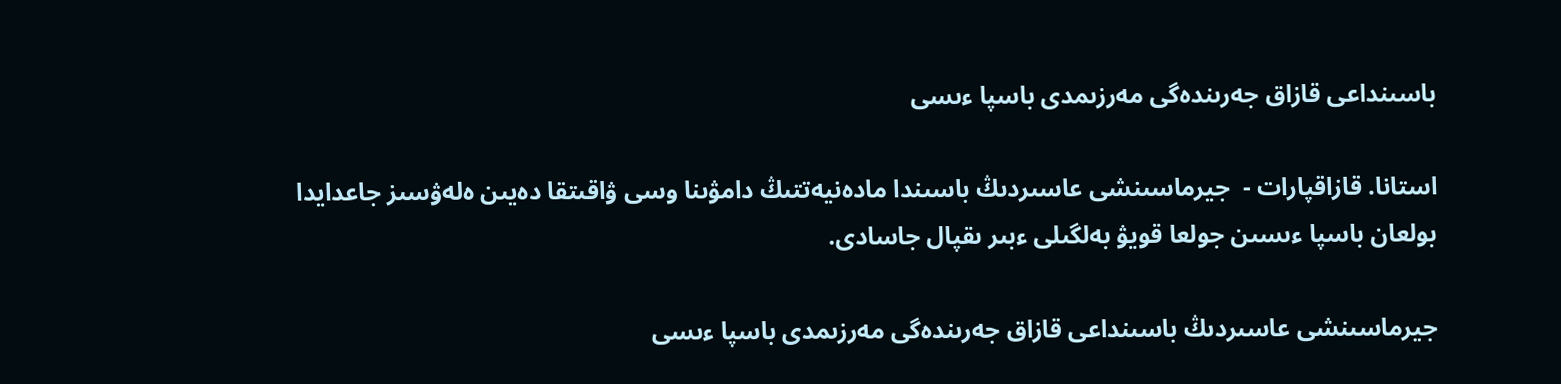باسىنداعى قازاق جەرىندەگى مەرزىمدى باسپا ءىسى

استانا. قازاقپارات -  جيرماسىنشى عاسىردىڭ باسىندا مادەنيەتتىڭ دامۋىنا وسى ۋاقىتقا دەيىن ەلەۋسىز جاعدايدا بولعان باسپا ءىسىن جولعا قويۋ بەلگىلى ءبىر ىقپال جاسادى.

جيرماسىنشى عاسىردىڭ باسىنداعى قازاق جەرىندەگى مەرزىمدى باسپا ءىسى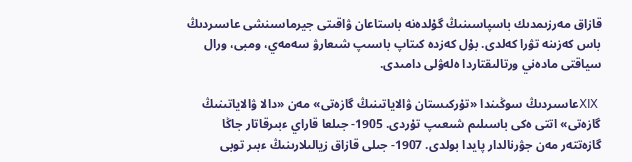قازاق مەرزىمدىك باسپاسىنىڭ گۇلدەنە باستاعان ۋاقىتى جيرماسىنشى عاسىردىڭ باس كەزىنە تۋرا كەلدى. بۇل كەزدە كىتاپ باسىپ شىعارۋ سەمەي، ومبى، ورال سياقتى مادەني ورتالىقتاردا ەلەۋلى دامىدى.

 ⅩⅨعاسىردىڭ سوڭىندا «تۇركىستان ۋالاياتىنىڭ گازەتى» مەن «دالا ۋالاياتىنىڭ گازەتى» اتتى ەكى باسىلىم شىعىپ تۇردى. 1905- جىلعا قاراي ءبىرقاتار جاڭا گازەتتەر مەن جۋرنالدار پايدا بولدى. 1907- جىلى قازاق زيالىلارىنىڭ ءبىر توبى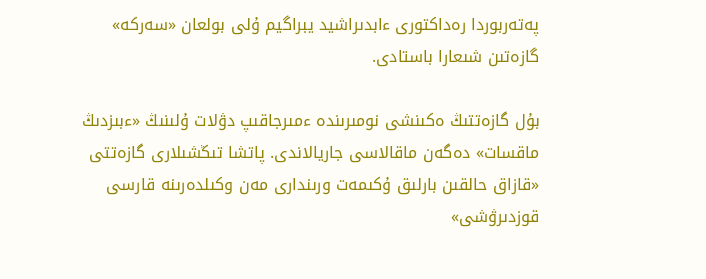پەتەربوردا رەداكتورى ءابدىراشيد يبراگيم ۇلى بولعان «سەركە» گازەتىن شىعارا باستادى.

بۇل گازەتتىڭ ەكىنشى نومىرىندە ءمىرجاقىپ دۋلات ۇلىنىڭ «ءبىزدىڭ ماقسات» دەگەن ماقالاسى جاريالاندى. پاتشا تىڭشىلارى گازەتتى «قازاق حالقىن بارلىق ۇكىمەت ورىندارى مەن وكىلدەرىنە قارسى قوزدىرۋشى»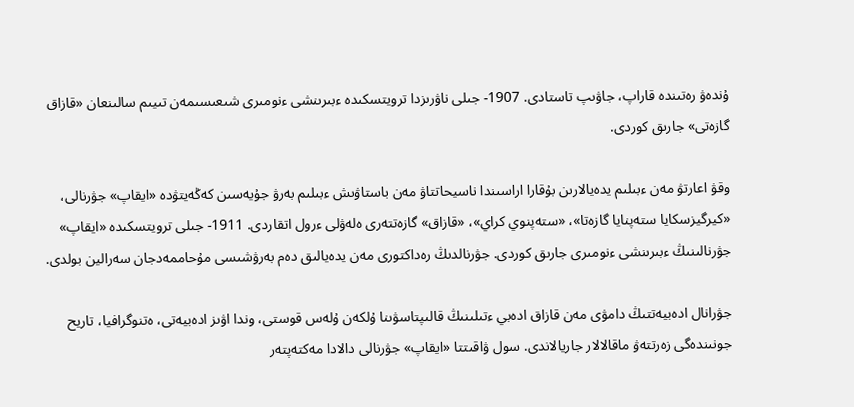ۇندەۋ رەتىندە قاراپ، جاۋىپ تاستادى. 1907- جىلى ناۋرىزدا ترويتسكىدە ءبىرىنشى ءنومىرى شىعىسىمەن تىيىم سالىنعان «قازاق گازەتى» جارىق كوردى.

وقۋ اعارتۋ مەن ءبىلىم يدەيالارىن بۇقارا اراسىندا ناسيحاتتاۋ مەن باستاۋىش ءبىلىم بەرۋ جۇيەسىن كەڭەيتۋدە «ايقاپ» جۋرنالى، «كيرگيزسكايا ستەپنايا گازەتا»، «ستەپنوي كراي»، «قازاق» گازەتتەرى ەلەۋلى ءرول اتقاردى. 1911- جىلى ترويتسكىدە «ايقاپ» جۋرنالىنىڭ ءبىرىنشى ءنومىرى جارىق كوردى. جۋرنالدىڭ رەداكتورى مەن يدەيالىق دەم بەرۋشىسى مۇحاممەدجان سەرالين بولدى.

جۋرانال ادەبيەتتىڭ دامۋى مەن قازاق ادەبي ءتىلىنىڭ قالىپتاسۋىنا ۇلكەن ۇلەس قوستى، وندا اۋىز ادەبيەتى، ەتنوگرافيا، تاريح جونىندەگى زەرتتەۋ ماقالالار جاريالاندى. سول ۋاقىتتا «ايقاپ» جۋرنالى دالادا مەكتەپتەر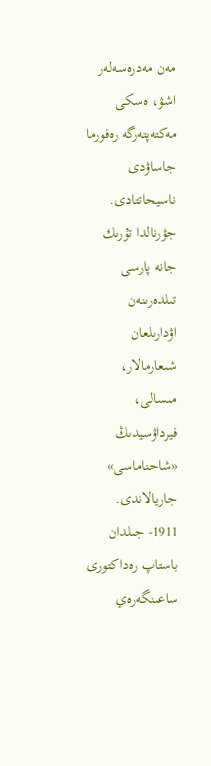مەن مەدرەسەلەر اشۋ، ەسكى مەكتەپتەرگە رەفورما جاساۋدى ناسيحاتتادى. جۋرنالدا تۇرىك جانە پارسى تىلدەرىنەن اۋدارىلعان شىعارمالار، مىسالى، فيرداۋسيدىڭ «شاحناماسى» جاريالاندى. 1911- جىلدان باستاپ رەداكتورى ساعىنگەرەي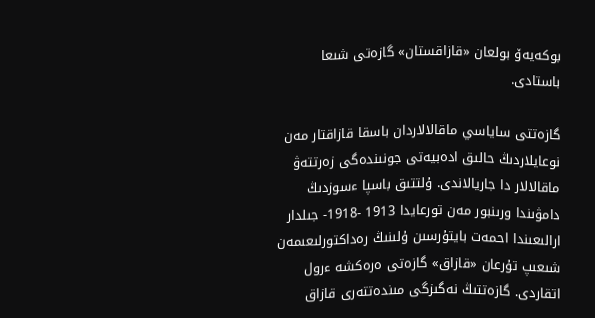بوكەيەۆ بولعان «قازاقستان» گازەتى شىعا باستادى.

گازەتتى ساياسي ماقالالاردان باسقا قازاقتار مەن نوعايلاردىڭ حالىق ادەبيەتى جونىندەگى زەرتتەۋ ماقالالار دا جاريالاندى. ۇلتتىق باسپا ءسوزدىڭ دامۋىندا ورىنبور مەن تورعايدا 1913 -1918- جىلدار ارالىعىندا احمەت بايتۇرسىن ۇلىنىڭ رەداكتورلىعىمەن شىعىپ تۇرعان «قازاق» گازەتى ەرەكشە ءرول اتقاردى. گازەتتىڭ نەگىزگى مىندەتتەرى قازاق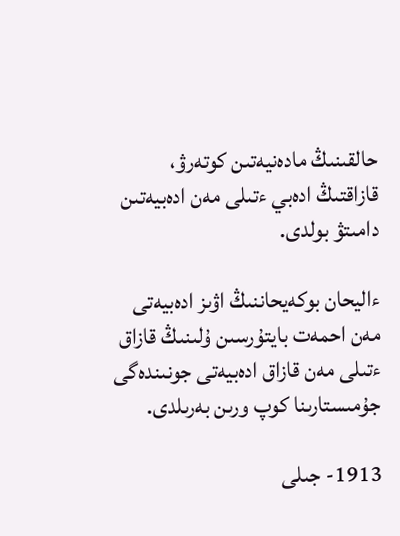حالقىنىڭ مادەنيەتىن كوتەرۋ، قازاقتىڭ ادەبي ءتىلى مەن ادەبيەتىن دامىتۋ بولدى.

ءاليحان بوكەيحاننىڭ اۋىز ادەبيەتى مەن احمەت بايتۇرسىن ۇلىنىڭ قازاق ءتىلى مەن قازاق ادەبيەتى جونىندەگى جۇمىستارىنا كوپ ورىن بەرىلدى.

1913- جىلى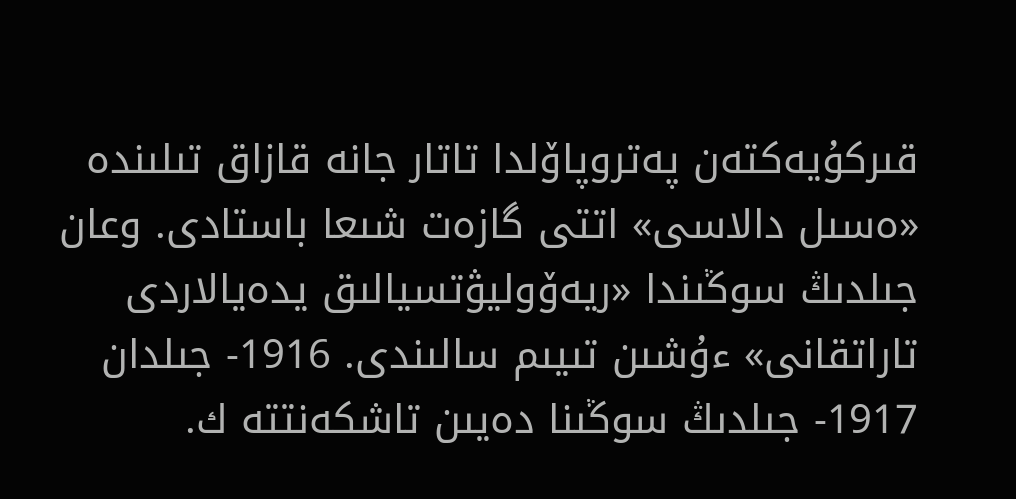قىركۇيەكتەن پەتروپاۆلدا تاتار جانە قازاق تىلىندە «ەسىل دالاسى» اتتى گازەت شىعا باستادى. وعان جىلدىڭ سوڭىندا «ريەۆوليۋتسيالىق يدەيالاردى تاراتقانى» ءۇشىن تىيىم سالىندى. 1916- جىلدان 1917- جىلدىڭ سوڭىنا دەيىن تاشكەنتتە ك.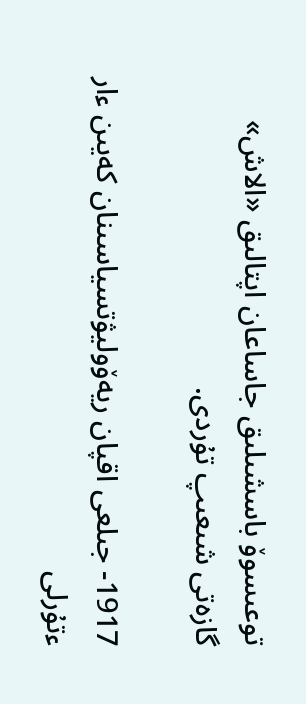توعىسوۆ باسشىلىق جاساعان اپتالىق «الاش» گازەتى شىعىپ تۇردى.

1917- جىلعى اقپان ريەۆوليۋتسياسىنان كەيىن ءار ءتۇرلى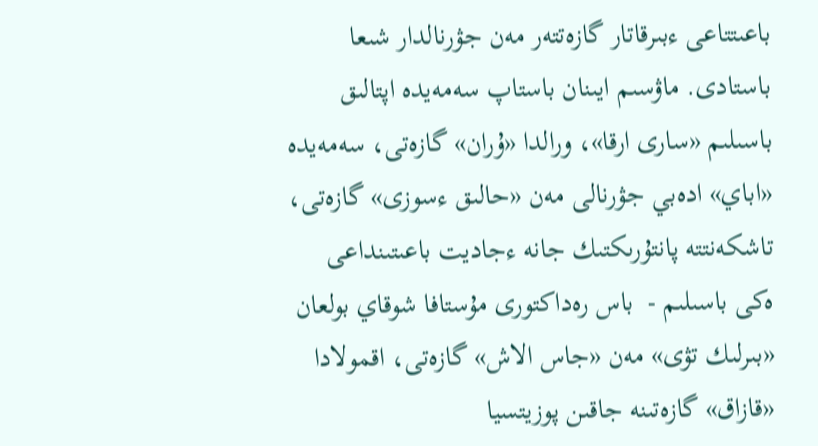باعىتتاعى ءبىرقاتار گازەتتەر مەن جۋرنالدار شىعا باستادى. ماۋسىم ايىنان باستاپ سەمەيدە اپتالىق باسىلىم «سارى ارقا»، ورالدا «ۇران» گازەتى، سەمەيدە «اباي» ادەبي جۋرنالى مەن «حالىق ءسوزى» گازەتى، تاشكەنتتە پانتۇرىكتىك جانە ءجاديت باعىتىنداعى ەكى باسىلىم -  باس رەداكتورى مۇستافا شوقاي بولعان «بىرلىك تۋى» مەن «جاس الاش» گازەتى، اقمولادا «قازاق» گازەتىنە جاقىن پوزيتسيا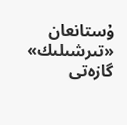ۇستانعان «تىرشىلىك» گازەتى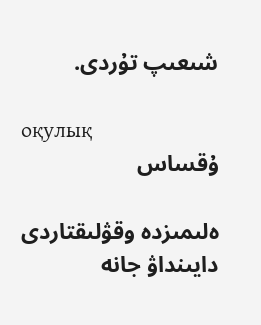شىعىپ تۇردى.

оқулық
ۇقساس

ەلىمىزدە وقۋلىقتاردى دايىنداۋ جانە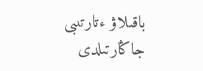باقىلاۋ ءتارتىبى جاڭارتىلدى